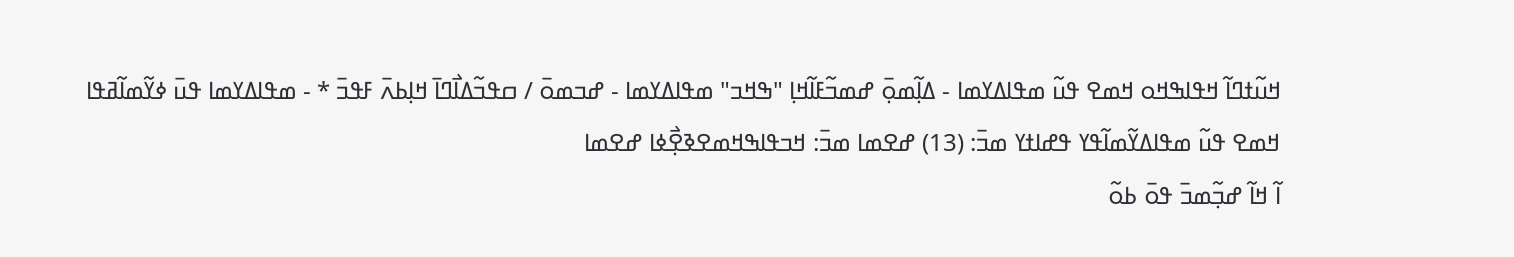ߞߎ߬ߙߣߊ߬ ߞߟߊߒߞߋ ߞߘߐ ߟߎ߬ ߘߟߊߡߌߘߊ - ߡߊ߲߬ߘߋ߲߫ ߝߘߏ߬ߓߊ߬ߞߊ߲ "ߒߞߏ" ߘߟߊߡߌߘߊ - ߝߏߘߋ߫ / ߛߟߏ߬ߡߊ߯ߣߊ߫ ߞߊ߲ߕߍ߫ ߓߟߏ߫ * - ߘߟߊߡߌߘߊ ߟߎ߫ ߦߌ߬ߘߊ߬ߥߟߊ
ߞߘߐ ߟߎ߬ ߘߟߊߡߌ߬ߘߊ߬ߟߌ ߟߝߊߙߌ ߘߏ߫: (13) ߝߐߘߊ ߘߏ߫: ߞߏߟߊߒߞߘߐߢߐ߲߯ߦߊ ߝߐߘߊ
ߊ߬ ߞߊ߬ ߝߏ߲߬ߘߏ߫ ߟߋ߫ ߕߋ߬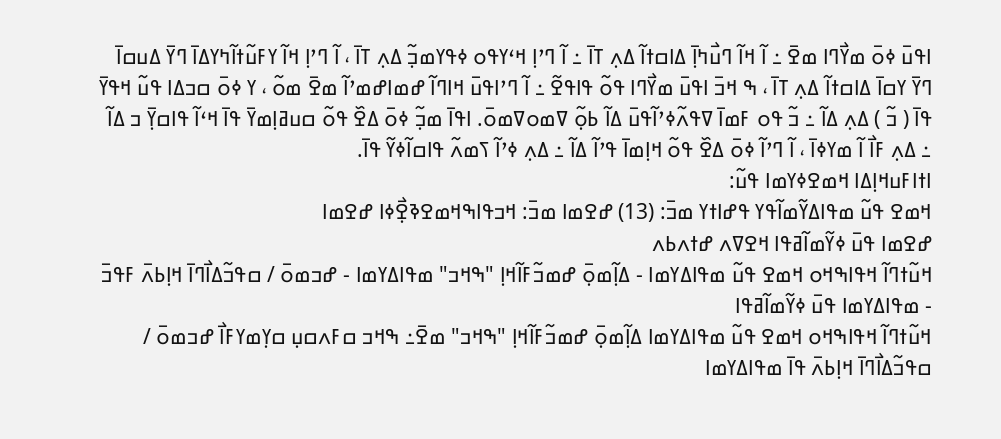ߊߟߎ߫ ߦߋ߫ ߘߌ߯ߣߊ ߘߐ߫ ߸ ߊ߬ ߞߊ߬ ߣߎ߯ߤߊ߲߫ ߡߊߛߙߊ߬ ߡߍ߲ ߠߊ߫ ߸ ߊ߬ ߣߴߊ߲ ߞߵߌߟߋ ߦߟߌߘߏ߲߬ ߡߍ߲ ߠߊ߫ ، ߊ߬ ߣߴߊ߲ ߞߊ߬ ߌߓߎ߬ߙߊ߬ߤߌߡߊ߫ ߣߌ߫ ߡߎߛߊ߫ ߣߌ߫ ߌߛߊ߫ ߡߊߛߙߊ߬ ߡߍ߲ ߠߊ߫ ، ߒ ߞߏ߫ ߊߟߎ߫ ߘߌ߯ߣߊ ߟߋ߬ ߟߊߟߐ߬ ߸ ߊ߬ ߣߴߊߟߎ߫ ߞߊߣߊ߬ ߝߘߊߝߘߴߊ߬ ߘߐ߫ ߘߋ߬ ، ߌ ߦߋ߫ ߛߏߡߊ ߟߎ߬ ߞߟߌ߫ ߟߊ߫ ( ߏ߬ ) ߡߍ߲ ߡߊ߬ ߸ ߏ߬ ߟߋ ߓߘߊ߫ ߜߟߍ߬ߦߴߊ߬ߟߎ߫ ߡߊ߬ ߕߋ߲߬ ߜߘߋߜߘߋ߫. ߊߟߊ߫ ߘߏ߲߬ ߦߋ߫ ߡߐ߰ ߟߋ߬ ߛߎߥߊ߲ߘߌ߫ ߟߊ߫ ߞߵߊ߬ ߟߊߛߌ߲߫ ߏ ߡߊ߬ ߸ ߡߍ߲ ߓߊ߯ ߊ߬ ߘߌߦߊ߫ ، ߊ߬ ߣߴߊ߬ ߦߋ߫ ߡߐ߰ ߟߋ߬ ߞߊ߲ߘߊ߫ ߟߴߊ߬ ߡߊ߬ ߸ ߡߍ߲ ߦߴߊ߬ ߖߘߍ߬ ߟߊߛߊ߬ߦߌ߬ ߟߊ߫.
ߊߙߊߓߎߞߊ߲ߡߊ ߞߘߐߦߌߘߊ ߟߎ߬:
ߞߘߐ ߟߎ߬ ߘߟߊߡߌ߬ߘߊ߬ߟߌ ߟߝߊߙߌ ߘߏ߫: (13) ߝߐߘߊ ߘߏ߫: ߞߏߟߊߒߞߘߐߢߐ߲߯ߦߊ ߝߐߘߊ
ߝߐߘߊ ߟߎ߫ ߦߌ߬ߘߊ߬ߥߟߊ ߞߐߜߍ ߝߙߍߕߍ
ߞߎ߬ߙߣߊ߬ ߞߟߊߒߞߋ ߞߘߐ ߟߎ߬ ߘߟߊߡߌߘߊ - ߡߊ߲߬ߘߋ߲߫ ߝߘߏ߬ߓߊ߬ߞߊ߲ "ߒߞߏ" ߘߟߊߡߌߘߊ - ߝߏߘߋ߫ / ߛߟߏ߬ߡߊ߯ߣߊ߫ ߞߊ߲ߕߍ߫ ߓߟߏ߫ - ߘߟߊߡߌߘߊ ߟߎ߫ ߦߌ߬ߘߊ߬ߥߟߊ
ߞߎ߬ߙߣߊ߬ ߞߟߊߒߞߋ ߞߘߐ ߟߎ߬ ߘߟߊߡߌߘߊ ߡߊ߲߬ߘߋ߲߫ ߝߘߏ߬ߓߊ߬ߞߊ߲ "ߒߞߏ" ߘߐ߫߸ ߒߞߏ ߛߓߍߛߎ߲ ߛߌ߲ߘߌߓߊ߯ ߝߏߘߋ߫ / ߛߟߏ߬ߡߊ߯ߣߊ߫ ߞߊ߲ߕߍ߫ ߟߊ߫ ߘߟߊߡߌߘߊ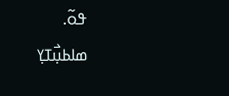ߟߋ߬.
ߘߊߕߎ߲߯ߠߌ߲